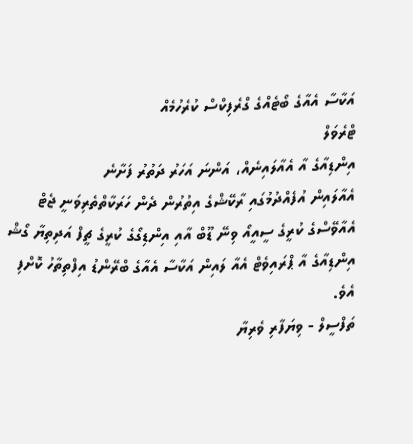އަކާސާ އެއާގެ ބޯޓެއްގެ ގްރެފިކްސް ކުރެހުމެއް
ޓްރެވަލް
އިންޑިއާގެ އާ އެއާލައިނެއް، އަންނަ އަހަރު ދަތުރު ފަށާނެ
އެއާލައިން އުފެއްދުމުގައި ރާކޭޝްގެ އިތުރުން ދެން ހަރަކާތްތެރިވަނީ ޖެޓް އެއާވޭސްގެ ކުރީގެ ސީއީއޯ ވިނޭ ޑޫބް އާއި އިންޑިގޯގެ ކުރީގެ ޗީފް އަދިތިޔާ ގޯޝް
އިންޑިއާގެ އާ ޕްރައިވެޓް އެއާ ލައިން އަކާސާ އެއާގެ ބްރޭންޑު އިފްތިތާހު ކޮށްފި އެވެ.
ތަފްސީލް - ވިޔަފާރި ވެރިޔާ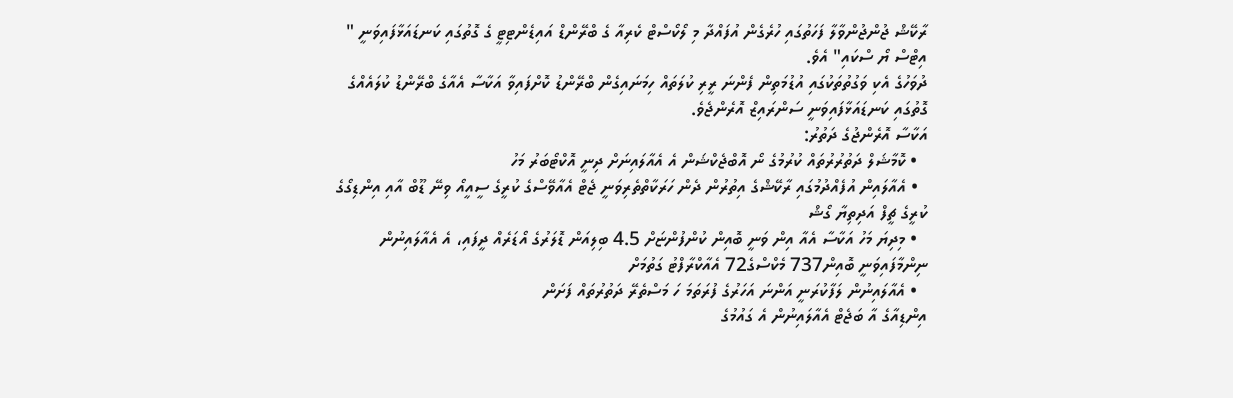ރާކޭޝް ޖުންޖުންވާލާ ފަހަތުގައި ހުރެގެން އުފައްދާ މި ލޯކޯސްޓް ކެރިއާ ގެ ބްރޭންޑް އައިޑެންޓިޓީ ގެ ގޮތުގައި ކަނޑައަޅާފައިވަނީ " އިޓްސް ޔޯ ސްކައި" އެވެ.
ދުވަހުގެ އެކި ވަގުތުތަކުގައި އުޑުމަތިން ފެންނަ ރީރި ކުލަތައް ހިމަނައިގެން ބްރޭންޑު ކޮށްފައިވާ އަކާސާ އެއާގެ ބްރޭންޑު ކުލައެއްގެ ގޮތުގައި ކަނޑައަޅާފައިވަނީ ސަންރައިޒް އޮރެންޖެވެ.
އަކާސާ އޮރެންޖުގެ ދަތުރު:
  • ކޮމާޝަލް ދަތުރުރުތައް ކުރުމުގެ ނޯ އޮބްޖެކްޝަން އެ އެއާލައިނަށް ދިނީ އޮކްޓޯބަރު މަހު
  • އެއާލައިން އުފެއްދުމުގައި ރާކޭޝްގެ އިތުރުން ދެން ހަރަކާތްތެރިވަނީ ޖެޓް އެއާވޭސްގެ ކުރީގެ ސީއީއޯ ވިނޭ ޑޫބް އާއި އިންޑިގޯގެ ކުރީގެ ޗީފް އަދިތިޔާ ގޯޝް
  • މިދިޔަ މަހު އަކާސާ އެއާ އިން ވަނީ ބޮއިން ކުންފުންޏަށް 4.5 ބިލިއަން ޑޮލަރުގެ އޯޑަރެއް ދީފައި، އެ އެއާލައިނުން ނިންމާފައިވަނީ ބޮއިން737 މެކްސްގެ72 އެއާކްރާފްޓު ގަތުމަށް
  • އެއާލައިނުން ލަފާކުރަނީ އަންނަ އަހަރުގެ ފުރަތަމަ ހަ މަސްތެރޭ ދަތުރުތައް ފަށަން
އިންޑިއާގެ އާ ބަޖެޓް އެއާލައިނުން އެ ގައުމުގެ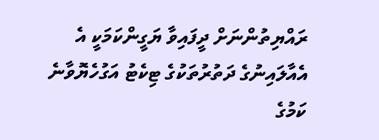ރައްޔިތުންނަށް ދީފައިވާ ޔަގީންކަމަކީ އެ އެއާލައިނުގެ ދަތުރުތަކުގެ ޓިކެޓު އަގުހެޔޮވާނެ ކަމުގެ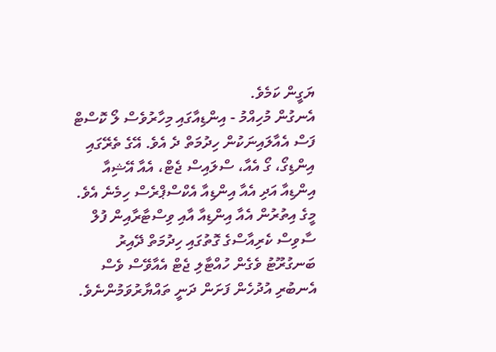ޔަގީން ކަމެވެ.
އެނގުން މުހިއްމު - އިންޑިއާގައި މިހާރުވެސް ލޯ ކޮސްޓް ފަސް އެއާލައިނަކުން ހިދުމަތް ދެ އެވެ. އޭގެ ތެރޭގައި އިންޑިގޯ، ގޯ އެއާ، ސްލައިސް ޖެޓް، އެއާ އޭޝިއާ އިންޑިއާ އަދި އެއާ އިންޑިއާ އެކްސްޕްރެސް ހިމެނެ އެވެ. މީގެ އިތުރުން އެއާ އިންޑިއާ އާއި ވިސްޓާރާއިން ފުލް ސާވިސް ކެރިއާސްގެ ގޮތުގައި ހިދުމަތް ދޭއިރު ބަނގުރޫޓު ވެގެން ހުއްޓާލި ޖެޓް އެއާވޭސް ވެސް އެނބުރި އުދުހެން ފަށަން ދަނީ ތައްޔާރުވަމުންނެވެ.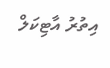އިތުރު އާޓިކަލް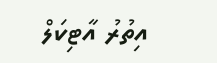އިތުރު އާޓިކަލް